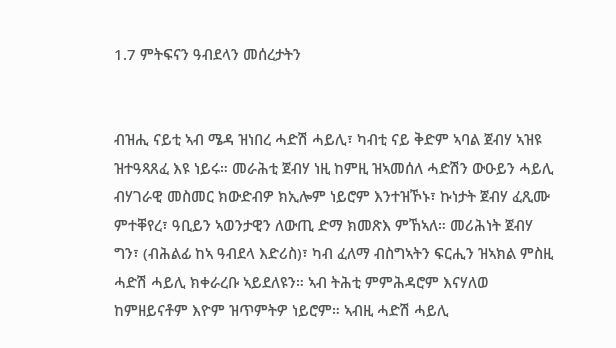1.7 ምትፍናን ዓብደላን መሰረታትን


ብዝሒ ናይቲ ኣብ ሜዳ ዝነበረ ሓድሽ ሓይሊ፣ ካብቲ ናይ ቅድም ኣባል ጀብሃ ኣዝዩ ዝተዓጻጸፈ እዩ ነይሩ። መራሕቲ ጀብሃ ነዚ ከምዚ ዝኣመሰለ ሓድሽን ውዑይን ሓይሊ ብሃገራዊ መስመር ክውድብዎ ክኢሎም ነይሮም እንተዝኾኑ፣ ኩነታት ጀብሃ ፈጺሙ ምተቐየረ፣ ዓቢይን ኣወንታዊን ለውጢ ድማ ክመጽእ ምኸኣለ። መሪሕነት ጀብሃ ግን፣ (ብሕልፊ ከኣ ዓብደላ እድሪስ)፣ ካብ ፈለማ ብስግኣትን ፍርሒን ዝኣክል ምስዚ ሓድሽ ሓይሊ ክቀራረቡ ኣይደለዩን። ኣብ ትሕቲ ምምሕዳሮም እናሃለወ ከምዘይናቶም እዮም ዝጥምትዎ ነይሮም። ኣብዚ ሓድሽ ሓይሊ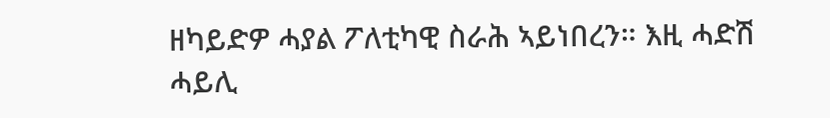ዘካይድዎ ሓያል ፖለቲካዊ ስራሕ ኣይነበረን። እዚ ሓድሽ ሓይሊ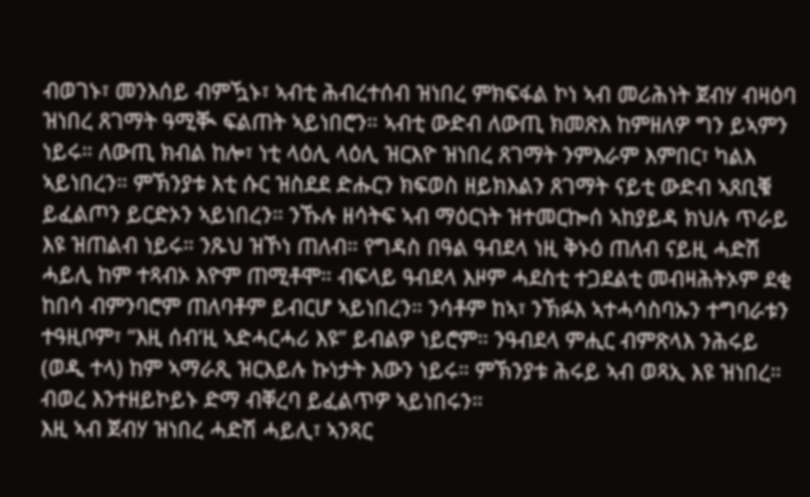ብወገኑ፣ መንእሰይ ብምዃኑ፣ ኣብቲ ሕብረተሰብ ዝነበረ ምክፍፋል ኮነ ኣብ መሪሕነት ጀብሃ ብዛዕባ ዝነበረ ጸገማት ዓሚቚ ፍልጠት ኣይነበሮን። ኣብቲ ውድብ ለውጢ ክመጽእ ከምዘለዎ ግን ይኣምን ነይሩ። ለውጢ ክብል ከሎ፣ ነቲ ላዕሊ ላዕሊ ዝርእዮ ዝነበረ ጸገማት ንምእራም እምበር፣ ካልእ ኣይነበረን። ምኽንያቱ እቲ ሱር ዝስደደ ድሑርን ክፍወስ ዘይክእልን ጸገማት ናይቲ ውድብ ኣጸቢቑ ይፈልጦን ይርድኦን ኣይነበረን። ንኹሉ ዘሳትፍ ኣብ ማዕርነት ዝተመርኰሰ ኣከያይዳ ክህሉ ጥራይ እዩ ዝጠልብ ነይሩ። ንጹህ ዝኾነ ጠለብ። የግዳስ በዓል ዓብደላ ነዚ ቅኑዕ ጠለብ ናይዚ ሓድሽ ሓይሊ ከም ተጻብኦ እዮም ጠሚቶሞ። ብፍላይ ዓብደላ እዞም ሓደስቲ ተጋደልቲ መብዛሕትኦም ደቂ ከበሳ ብምንባሮም ጠለባቶም ይብርሆ ኣይነበረን። ንሳቶም ከኣ፣ ንኽፉእ ኣተሓሳስባኡን ተግባራቱን ተዓዚቦም፣ “እዚ ሰብ’ዚ ኣድሓርሓሪ እዩ” ይብልዎ ነይሮም። ንዓብደላ ምሒር ብምጽላእ ንሕሩይ (ወዲ ተላ) ከም ኣማራጺ ዝርእይሉ ኩነታት እውን ነይሩ። ምኽንያቱ ሕሩይ ኣብ ወጻኢ እዩ ዝነበረ። ብወረ እንተዘይኮይኑ ድማ ብቐረባ ይፈልጥዎ ኣይነበሩን።
እዚ ኣብ ጀብሃ ዝነበረ ሓድሽ ሓይሊ፣ ኣንጻር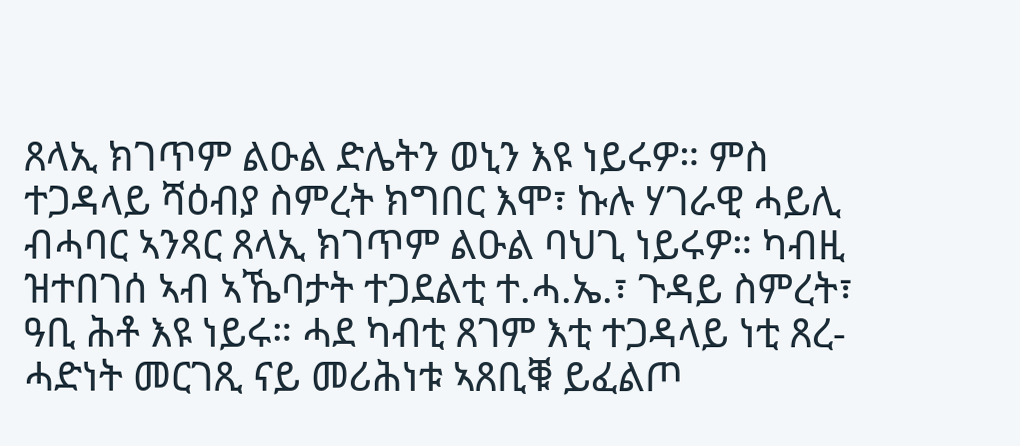ጸላኢ ክገጥም ልዑል ድሌትን ወኒን እዩ ነይሩዎ። ምስ ተጋዳላይ ሻዕብያ ስምረት ክግበር እሞ፣ ኩሉ ሃገራዊ ሓይሊ ብሓባር ኣንጻር ጸላኢ ክገጥም ልዑል ባህጊ ነይሩዎ። ካብዚ ዝተበገሰ ኣብ ኣኼባታት ተጋደልቲ ተ.ሓ.ኤ.፣ ጉዳይ ስምረት፣ ዓቢ ሕቶ እዩ ነይሩ። ሓደ ካብቲ ጸገም እቲ ተጋዳላይ ነቲ ጸረ-ሓድነት መርገጺ ናይ መሪሕነቱ ኣጸቢቑ ይፈልጦ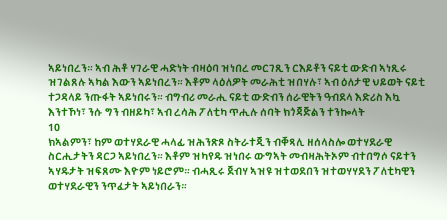ኣይነበረን። ኣብ ሕቶ ሃገራዊ ሓድነት ብዛዕባ ዝነበረ መርገጺን ርእይቶን ናይቲ ውድብ ኣነጺሩ ዝገልጸሉ ኣካል እውን ኣይነበረን። እቶም ላዕለዎት መራሕቲ ዝበሃሉ፣ ኣብ ዕለታዊ ህይወት ናይቲ ተጋዳላይ ንጡፋት ኣይነበሩን። ብግብሪ መራሒ ናይቲ ውድብን ሰራዊትን ዓብደላ እድሪስ እኳ እንተኾነ፣ ንሱ ግን ብዘይካ፣ ኣብ ረሳሕ ፖለቲካ ጥሒሉ ሰባት ክጎጃጅልን ተንኰላት
10
ክኣልምን፣ ከም ወተሃደራዊ ሓላፊ ዝሕንጽጾ ስትራተጂን ብቐጻሊ ዘሰላስሎ ወተሃደራዊ ስርሒታትን ዳርጋ ኣይነበረን። እቶም ዝካየዱ ዝነበሩ ውግኣት መብዛሕትኦም ብተበግሶ ናይተን ኣሃዱታት ዝፍጸሙ እዮም ነይሮም። ብሓጺሩ ጀብሃ ኣዝዩ ዝተወደበን ዝተወሃሃደን ፖለቲካዊን ወተሃደራዊን ንጥፈታት ኣይነበራን።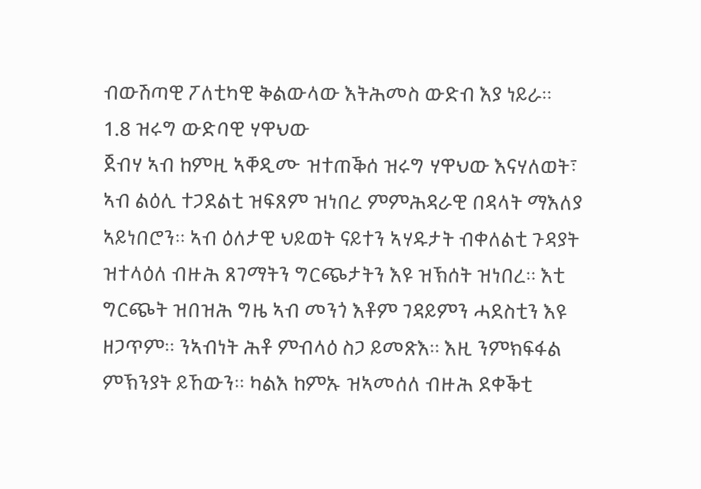ብውሽጣዊ ፖለቲካዊ ቅልውላው እትሕመስ ውድብ እያ ነይራ።
1.8 ዝሩግ ውድባዊ ሃዋህው
ጀብሃ ኣብ ከምዚ ኣቐዲሙ ዝተጠቕሰ ዝሩግ ሃዋህው እናሃለወት፣ ኣብ ልዕሊ ተጋደልቲ ዝፍጸም ዝነበረ ምምሕዳራዊ በዳላት ማእለያ ኣይነበሮን። ኣብ ዕለታዊ ህይወት ናይተን ኣሃዱታት ብቀለልቲ ጉዳያት ዝተላዕለ ብዙሕ ጸገማትን ግርጭታትን እዩ ዝኽሰት ዝነበረ። እቲ ግርጭት ዝበዝሕ ግዜ ኣብ መንጎ እቶም ገዳይምን ሓደስቲን እዩ ዘጋጥም። ንኣብነት ሕቶ ምብላዕ ስጋ ይመጽእ። እዚ ንምክፍፋል ምኽንያት ይኸውን። ካልእ ከምኡ ዝኣመሰለ ብዙሕ ደቀቕቲ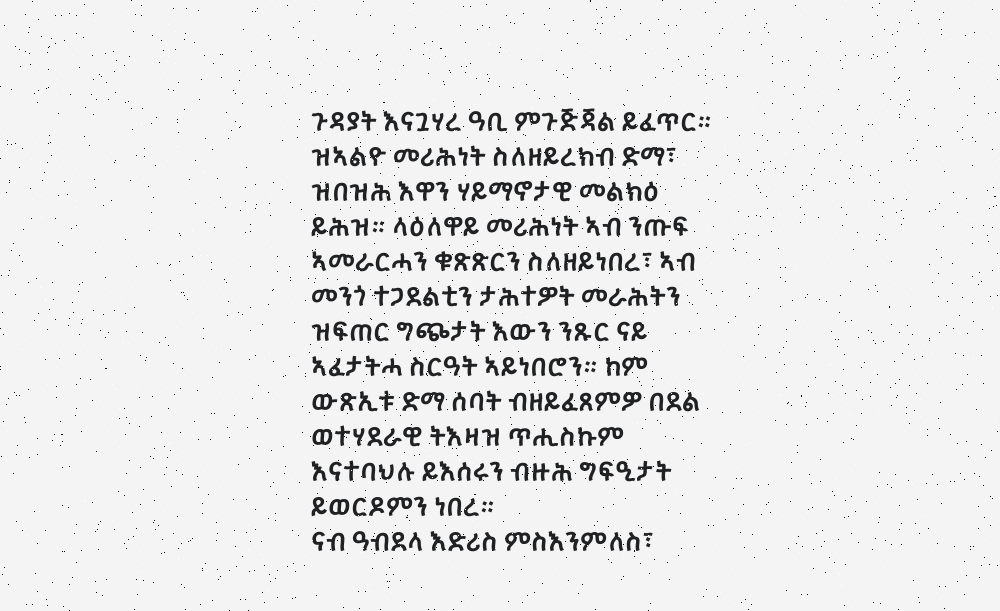ጉዳያት እናጓሃረ ዓቢ ምጉጅጃል ይፈጥር። ዝኣልዮ መሪሕነት ስለዘይረክብ ድማ፣ ዝበዝሕ እዋን ሃይማኖታዊ መልክዕ ይሕዝ። ላዕለዋይ መሪሕነት ኣብ ንጡፍ ኣመራርሓን ቁጽጽርን ስለዘይነበረ፣ ኣብ መንጎ ተጋደልቲን ታሕተዎት መራሕትን ዝፍጠር ግጭታት እውን ንጹር ናይ ኣፈታትሓ ስርዓት ኣይነበሮን። ከም ውጽኢቱ ድማ ሰባት ብዘይፈጸምዎ በደል ወተሃደራዊ ትእዛዝ ጥሒስኩም እናተባህሉ ይእሰሩን ብዙሕ ግፍዒታት ይወርዶምን ነበረ።
ናብ ዓብደላ እድሪስ ምስእንምለስ፣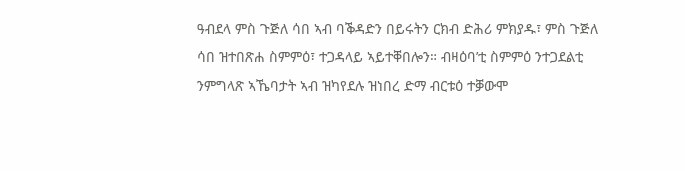ዓብደላ ምስ ጉጅለ ሳበ ኣብ ባቕዳድን በይሩትን ርክብ ድሕሪ ምክያዱ፣ ምስ ጉጅለ ሳበ ዝተበጽሐ ስምምዕ፣ ተጋዳላይ ኣይተቐበሎን። ብዛዕባ’ቲ ስምምዕ ንተጋደልቲ ንምግላጽ ኣኼባታት ኣብ ዝካየደሉ ዝነበረ ድማ ብርቱዕ ተቓውሞ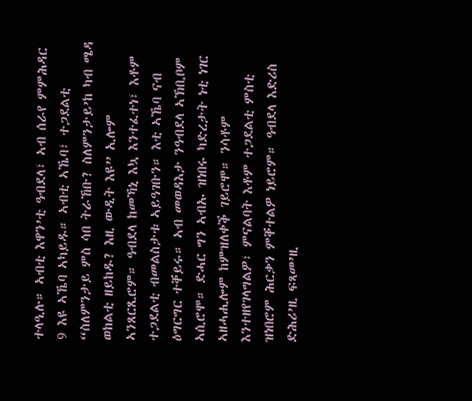ተላዒሉ። ኣብቲ እዋን’ቲ ዓብደላ፣ ኣብ ሰራየ ምምሕዳር 9 እዩ ኣኼባ ኣካይዱ። ኣብቲ ኣኼባ፣ ተጋደልቲ “ስለምንታይ ምስ ሳበ ትራኸቡ? ስለምንታይ’ከ ካብ ሜዳ ወከልቲ ዘይከዱ? እዚ ውዲት እዩ” ኢሎም ኣንጸርጺሮም። ዓብደላ ከመኻኒ እኳ እንተፈተነ፣ እቶም ተጋደልቲ ብመልስታቱ ኣይዓገቡን። እቲ ኣኼባ ናብ ዕግርግር ተቐይሩ። ኣብ መወዳእታ ንዓብደላ ኣኽቢቦም ኣሲሮሞ። ድሓር ግን ኣብኡ ዝነበሩ ካድረታት ነቲ ነገር ኣዘሓሒሎም ከምዝለቀቕ ገይሮሞ። ንሳቶም እንተዘየገላግልዎ፣ ምናልባት እቶም ተጋደልቲ ምስቲ ዝነበሮም ሕርቃን ምቐተልዎ ነይሮም። ዓብደላ እድሪስ ድሕሪ’ዚ ፍጻመ’ዚ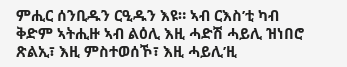ምሒር ሰንቢዱን ርዒዱን እዩ። ኣብ ርእስ’ቲ ካብ ቅድም ኣትሒዙ ኣብ ልዕሊ እዚ ሓድሽ ሓይሊ ዝነበሮ ጽልኢ፣ እዚ ምስተወሰኾ፣ እዚ ሓይሊ’ዚ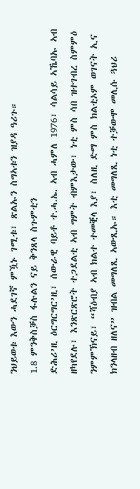ንህይወቱ እውን ሓደገኛ ምዃኑ ገሚቱ፣ ጽልኡን ስግኣቱን ዝያዳ ዓሪጉ።
1.8 ምንቅስቓስ ፋሉልን ናይ ቅንጸላ ስጉምቲን
ድሕሪ’ዚ ዕርግርግር’ዚ፣ ሰውራዊ ባይቶ ተ.ሓ.ኤ. ኣብ ሓምለ 1976፣ ሳልሳይ ኣኼባኡ ኣብ ዘካየደሉ፣ እንጽርጽሮት ተጋደልቲ ኣብ ግምት ብምእታው፣ ነቲ ምስ ሳበ ዝተገብረ ስምምዕ ንምምኽናይ፣ “ሻዕብያ ኣብ ክልተ ተመቒላ እያ፣ ስለዚ ድማ ምስ ክልቲኦም ወገናት ኢና ክንላዘብ ዘለና” ዝብል መግለጺ ኣውጺኡ። እቲ መግለጺ ነቲ ተቓውሞ መሊሱ ጓህሪ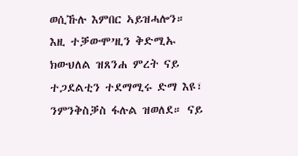ወሲኹሉ እምበር ኣይዝሓሎን። እዚ ተቓውሞ’ዚን ቅድሚኡ ክውህለል ዝጸንሐ ምረት ናይ ተጋደልቲን ተደማሚሩ ድማ እዩ፣ ንምንቅስቓስ ፋሉል ዝወለደ። ናይ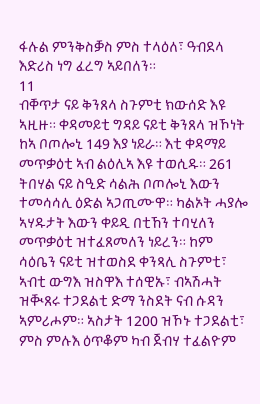ፋሉል ምንቅስቓስ ምስ ተላዕለ፣ ዓብደላ እድሪስ ነግ ፈረግ ኣይበለን።
11
ብቐጥታ ናይ ቅንጸላ ስጉምቲ ክውሰድ እዩ ኣዚዙ። ቀዳመይቲ ግዳይ ናይቲ ቅንጸላ ዝኾነት ከኣ ቦጦሎኒ 149 እያ ነይራ። እቲ ቀዳማይ መጥቃዕቲ ኣብ ልዕሊኣ እዩ ተወሲዱ። 261 ትበሃል ናይ ስዒድ ሳልሕ ቦጦሎኒ እውን ተመሳሳሊ ዕድል ኣጋጢሙዋ። ካልኦት ሓያሎ ኣሃዱታት እውን ቀይዲ በቲኸን ተባሂለን መጥቃዕቲ ዝተፈጸመለን ነይረን። ከም ሳዕቤን ናይቲ ዝተወስደ ቀንጻሊ ስጉምቲ፣ ኣብቲ ውግእ ዝስዋእ ተሰዊኡ፣ ብኣሽሓት ዝቚጸሩ ተጋደልቲ ድማ ንስደት ናብ ሱዳን ኣምሪሖም። ኣስታት 1200 ዝኾኑ ተጋደልቲ፣ ምስ ምሉእ ዕጥቆም ካብ ጀብሃ ተፈልዮም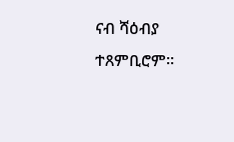ናብ ሻዕብያ ተጸምቢሮም።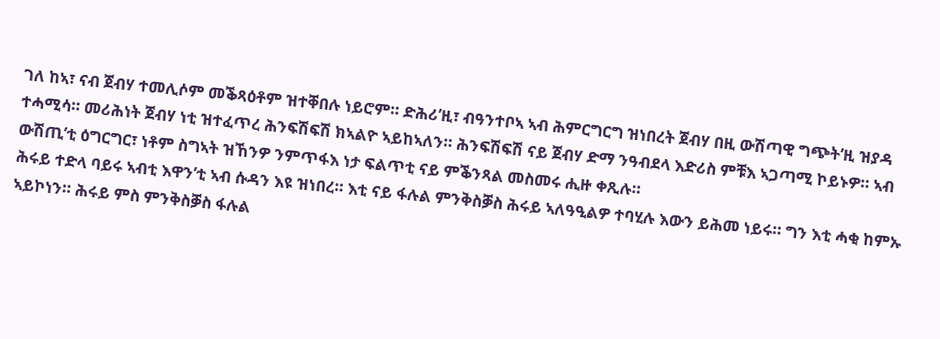ገለ ከኣ፣ ናብ ጀብሃ ተመሊሶም መቕጻዕቶም ዝተቐበሉ ነይሮም። ድሕሪ’ዚ፣ ብዓንተቦኣ ኣብ ሕምርግርግ ዝነበረት ጀብሃ በዚ ውሽጣዊ ግጭት’ዚ ዝያዳ ተሓሚሳ። መሪሕነት ጀብሃ ነቲ ዝተፈጥረ ሕንፍሽፍሽ ክኣልዮ ኣይከኣለን። ሕንፍሽፍሽ ናይ ጀብሃ ድማ ንዓብደላ እድሪስ ምቹእ ኣጋጣሚ ኮይኑዎ። ኣብ ውሽጢ’ቲ ዕግርግር፣ ነቶም ስግኣት ዝኸንዎ ንምጥፋእ ነታ ፍልጥቲ ናይ ምቕንጻል መስመሩ ሒዙ ቀጺሉ።
ሕሩይ ተድላ ባይሩ ኣብቲ እዋን’ቲ ኣብ ሱዳን እዩ ዝነበረ። እቲ ናይ ፋሉል ምንቅስቓስ ሕሩይ ኣለዓዒልዎ ተባሂሉ እውን ይሕመ ነይሩ። ግን እቲ ሓቂ ከምኡ ኣይኮነን። ሕሩይ ምስ ምንቅስቓስ ፋሉል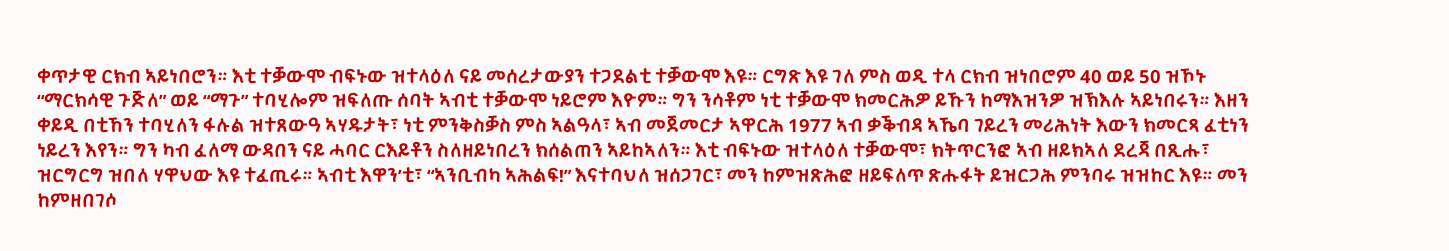ቀጥታዊ ርክብ ኣይነበሮን። እቲ ተቓውሞ ብፍኑው ዝተላዕለ ናይ መሰረታውያን ተጋደልቲ ተቓውሞ እዩ። ርግጽ እዩ ገለ ምስ ወዲ ተላ ርክብ ዝነበሮም 40 ወይ 50 ዝኾኑ “ማርክሳዊ ጉጅለ” ወይ “ማጉ” ተባሂሎም ዝፍለጡ ሰባት ኣብቲ ተቓውሞ ነይሮም እዮም። ግን ንሳቶም ነቲ ተቓውሞ ክመርሕዎ ይኹን ከማእዝንዎ ዝኽእሉ ኣይነበሩን። እዘን ቀይዲ በቲኸን ተባሂለን ፋሉል ዝተጸውዓ ኣሃዱታት፣ ነቲ ምንቅስቓስ ምስ ኣልዓላ፣ ኣብ መጀመርታ ኣዋርሕ 1977 ኣብ ቃቕብዳ ኣኼባ ገይረን መሪሕነት እውን ክመርጻ ፈቲነን ነይረን እየን። ግን ካብ ፈለማ ውዳበን ናይ ሓባር ርእይቶን ስለዘይነበረን ክሰልጠን ኣይከኣለን። እቲ ብፍኑው ዝተላዕለ ተቓውሞ፣ ክትጥርንፎ ኣብ ዘይክኣለ ደረጃ በጺሑ፣ ዝርግርግ ዝበለ ሃዋህው እዩ ተፈጢሩ። ኣብቲ እዋን’ቲ፣ “ኣንቢብካ ኣሕልፍ!” እናተባህለ ዝሰጋገር፣ መን ከምዝጽሕፎ ዘይፍለጥ ጽሑፋት ይዝርጋሕ ምንባሩ ዝዝከር እዩ። መን ከምዘበገሶ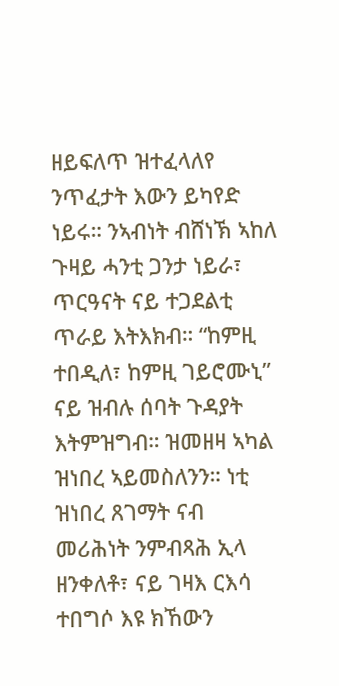ዘይፍለጥ ዝተፈላለየ ንጥፈታት እውን ይካየድ ነይሩ። ንኣብነት ብሸነኽ ኣከለ ጉዛይ ሓንቲ ጋንታ ነይራ፣ ጥርዓናት ናይ ተጋደልቲ ጥራይ እትእክብ። “ከምዚ ተበዲለ፣ ከምዚ ገይሮሙኒ” ናይ ዝብሉ ሰባት ጉዳያት እትምዝግብ። ዝመዘዛ ኣካል ዝነበረ ኣይመስለንን። ነቲ ዝነበረ ጸገማት ናብ መሪሕነት ንምብጻሕ ኢላ ዘንቀለቶ፣ ናይ ገዛእ ርእሳ ተበግሶ እዩ ክኸውን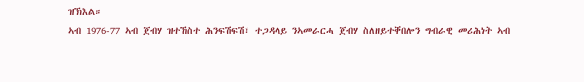ዝኽእል።
ኣብ 1976-77 ኣብ ጀብሃ ዝተኸስተ ሕንፍሽፍሽ፣ ተጋዳላይ ንኣመራርሓ ጀብሃ ስለዘይተቐበሎን ግብራዊ መሪሕነት ኣብ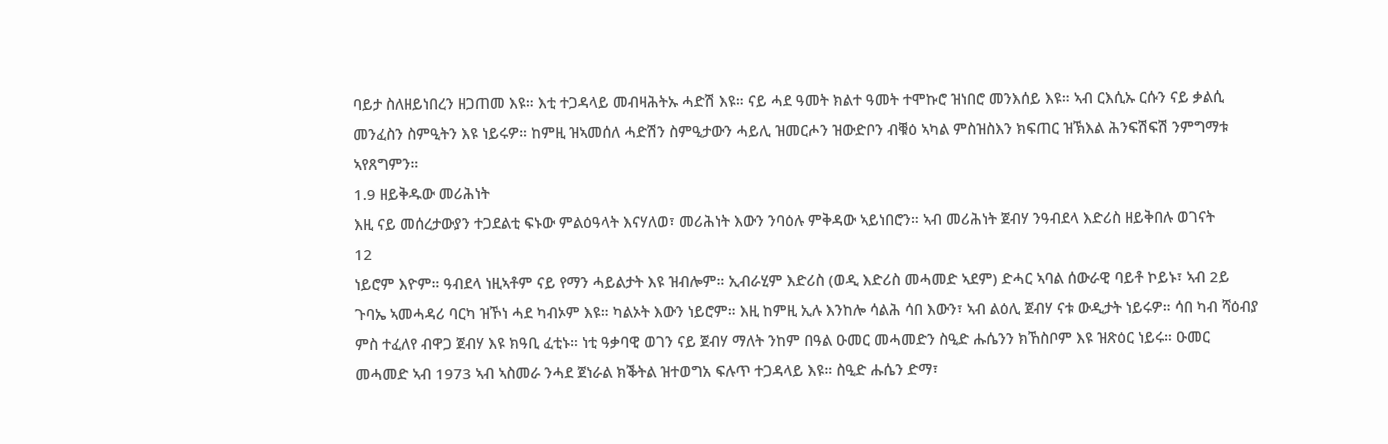ባይታ ስለዘይነበረን ዘጋጠመ እዩ። እቲ ተጋዳላይ መብዛሕትኡ ሓድሽ እዩ። ናይ ሓደ ዓመት ክልተ ዓመት ተሞኩሮ ዝነበሮ መንእሰይ እዩ። ኣብ ርእሲኡ ርሱን ናይ ቃልሲ መንፈስን ስምዒትን እዩ ነይሩዎ። ከምዚ ዝኣመሰለ ሓድሽን ስምዒታውን ሓይሊ ዝመርሖን ዝውድቦን ብቑዕ ኣካል ምስዝስእን ክፍጠር ዝኽእል ሕንፍሽፍሽ ንምግማቱ ኣየጸግምን።
1.9 ዘይቅዱው መሪሕነት
እዚ ናይ መሰረታውያን ተጋደልቲ ፍኑው ምልዕዓላት እናሃለወ፣ መሪሕነት እውን ንባዕሉ ምቅዳው ኣይነበሮን። ኣብ መሪሕነት ጀብሃ ንዓብደላ እድሪስ ዘይቅበሉ ወገናት
12
ነይሮም እዮም። ዓብደላ ነዚኣቶም ናይ የማን ሓይልታት እዩ ዝብሎም። ኢብራሂም እድሪስ (ወዲ እድሪስ መሓመድ ኣደም) ድሓር ኣባል ሰውራዊ ባይቶ ኮይኑ፣ ኣብ 2ይ ጉባኤ ኣመሓዳሪ ባርካ ዝኾነ ሓደ ካብኦም እዩ። ካልኦት እውን ነይሮም። እዚ ከምዚ ኢሉ እንከሎ ሳልሕ ሳበ እውን፣ ኣብ ልዕሊ ጀብሃ ናቱ ውዲታት ነይሩዎ። ሳበ ካብ ሻዕብያ ምስ ተፈለየ ብዋጋ ጀብሃ እዩ ክዓቢ ፈቲኑ። ነቲ ዓቃባዊ ወገን ናይ ጀብሃ ማለት ንከም በዓል ዑመር መሓመድን ስዒድ ሑሴንን ክኸስቦም እዩ ዝጽዕር ነይሩ። ዑመር መሓመድ ኣብ 1973 ኣብ ኣስመራ ንሓደ ጀነራል ክቕትል ዝተወግአ ፍሉጥ ተጋዳላይ እዩ። ስዒድ ሑሴን ድማ፣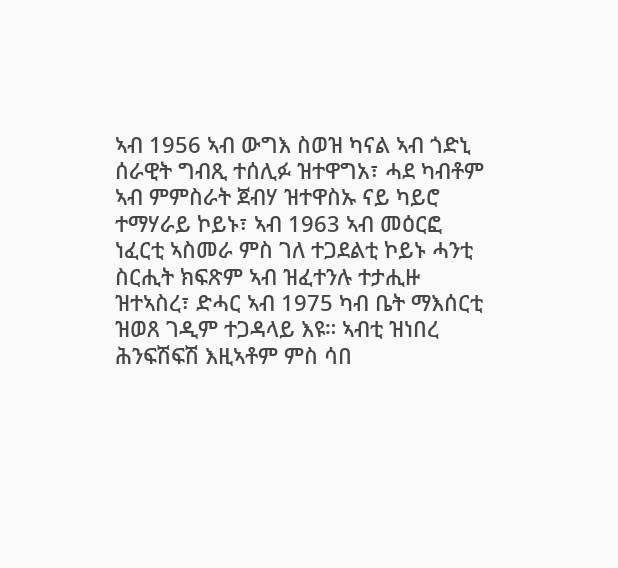ኣብ 1956 ኣብ ውግእ ስወዝ ካናል ኣብ ጎድኒ ሰራዊት ግብጺ ተሰሊፉ ዝተዋግአ፣ ሓደ ካብቶም ኣብ ምምስራት ጀብሃ ዝተዋስኡ ናይ ካይሮ ተማሃራይ ኮይኑ፣ ኣብ 1963 ኣብ መዕርፎ ነፈርቲ ኣስመራ ምስ ገለ ተጋደልቲ ኮይኑ ሓንቲ ስርሒት ክፍጽም ኣብ ዝፈተንሉ ተታሒዙ ዝተኣስረ፣ ድሓር ኣብ 1975 ካብ ቤት ማእሰርቲ ዝወጸ ገዲም ተጋዳላይ እዩ። ኣብቲ ዝነበረ ሕንፍሽፍሽ እዚኣቶም ምስ ሳበ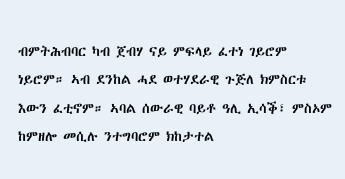ብምትሕብባር ካብ ጀብሃ ናይ ምፍላይ ፈተነ ገይሮም ነይሮም። ኣብ ደንከል ሓደ ወተሃደራዊ ጉጅለ ክምስርቱ እውን ፈቲኖም። ኣባል ሰውራዊ ባይቶ ዓሊ ኢሳቕ፣ ምስኦም ከምዘሎ መሲሉ ንተግባሮም ክከታተል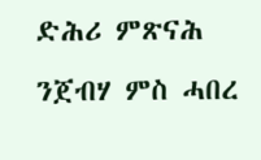ድሕሪ ምጽናሕ ንጀብሃ ምስ ሓበረ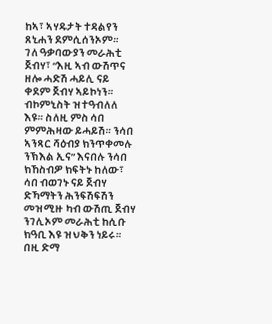ከኣ፣ ኣሃዱታት ተዳልየን ጸኒሐን ደምሲሰንኦም።
ገለ ዓቃባውያን መራሕቲ ጀብሃ፣ “እዚ ኣብ ውሽጥና ዘሎ ሓድሽ ሓይሊ ናይ ቀደም ጀብሃ ኣይኮነን። ብኮምኒስት ዝተዓብለለ እዩ። ስለዚ ምስ ሳበ ምምሕዛው ይሓይሽ። ንሳበ ኣንጻር ሻዕብያ ክንጥቀመሉ ንኽእል ኢና” እናበሉ ንሳበ ክኸስብዎ ክፍትኑ ከለው፣ ሳበ ብወገኑ ናይ ጀብሃ ድኻማትን ሕንፍሽፍሽን መዝሚዙ ካብ ውሽጢ ጀብሃ ንገሊኦም መራሕቲ ከሲቡ ክዓቢ እዩ ዝህቅን ነይሩ። በዚ ድማ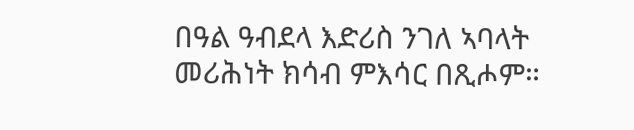በዓል ዓብደላ እድሪስ ንገለ ኣባላት መሪሕነት ክሳብ ምእሳር በጺሖም።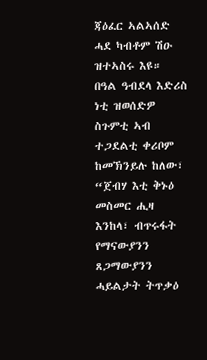ጃዕፈር ኣልኣሰድ ሓደ ካብቶም ሽዑ ዝተኣስሩ እዩ። በዓል ዓብደላ እድሪስ ነቲ ዝወሰድዎ ስጉምቲ ኣብ ተጋደልቲ ቀሪቦም ከመኽንይሉ ከለው፣ “ጀብሃ እቲ ቅኑዕ መስመር ሒዛ እንከላ፣ ብጥሩፋት የማናውያንን ጸጋማውያንን ሓይልታት ትጥቃዕ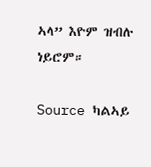ኣላ” እዮም ዝብሉ ነይሮም።

Source ካልኣይ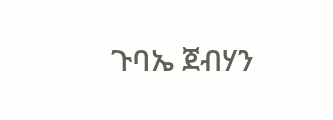ጉባኤ ጀብሃን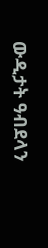ውዲታት ዓብደላን